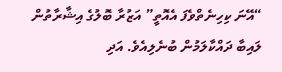“އޭނަ ކިހިނެތްވެފަ އެއޮތީ” އަޒުރާ ބޮލުގެ އިޝާރާތުން ލައިބާ ދައްކާލަމުން ބުނެލިއެވެ. އަދި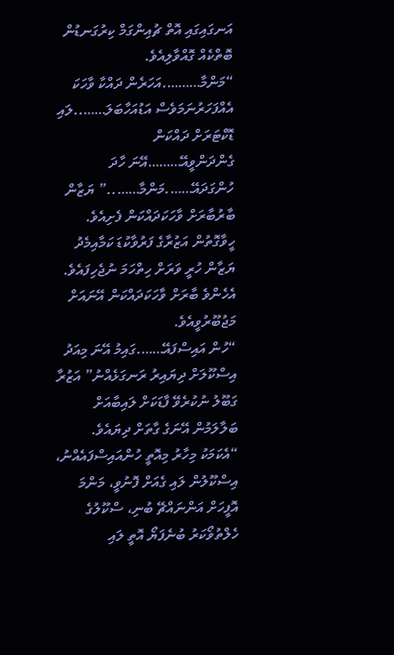އަނގައިގައި އޮތް ޗުއިންގަމް ކިރުގަނޑުން ބޮތްކެއް ގޮއްވާލިއެވެ.
“މަންމާ……….އަހަރެން ދައްކާ ވާހަކަ އެއްފަހަރުނަމަވެސް އަޑުއަހާބަލަ……..ލައި ޑޮކްޓަރަށް ދައްކަން ގެންދަންވީއޭ………އޭނަ ހާދަ ހުންގަދައޭ…….މަންމާ……..” ޔަޒާން ބާރުބާރަށް ވާހަކަދައްކަން ފެށިއެވެ. ހީވާގޮތުން އަޒުރާގެ ފަރުވާކުޑަ ކަމާއިމެދު ޔަޒާން ހުރީ ވަރަށް ހިތްހަމަ ނުޖެހިފައެވެ. އެހެންވެ ބާރަށް ވާހަކަދައްކަން އޭނައަށް މަޖުބޫރުވީއެވެ.
“ހުން އައިސްފައޭ…….ގައިމު އޭނަ މިއަދު އިސްކޫލަށް ދިޔައިރު ރަނގަޅެއްނު” އަޒުރާ ގަބޫލު ނުކުރެވޭ ފާޑަކަށް ލައިބާއަށް ބަލާލަމުން އޭނަގެ ގާތަށް ދިޔައެވެ.
“އެކަމަކު މިހާރު މިއޮތީ ހުންއައިސްފައެއްނު، އިސްކޫލުން ލައި ގެއަށް ފޮނުވީ، މަންމަ އޮފީހަށް އަންނައްޗޭ ބުނި، ސްކޫލުގެ ހެލްތުވޯކަރު ބުނެފަޔޯ އޮތީ ލައި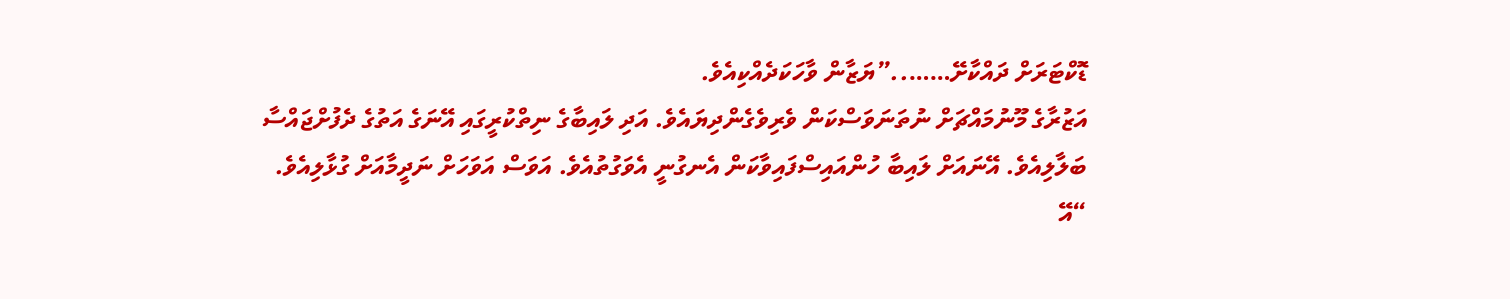ޑޮކްޓަރަށް ދައްކާށޭ……..”ޔަޒާން ވާހަކަދެއްކިއެވެ.
އަޒުރާގެ މޫނުމައްޗަށް ނުތަނަވަސްކަން ވެރިވެގެންދިޔައެވެ. އަދި ލައިބާގެ ނިތްކުރީގައި އޭނަގެ އަތުގެ ދެފުށްޖައްސާ ބަލާލިއެވެ. އޭނައަށް ލައިބާ ހުންއައިސްފައިވާކަން އެނގުނީ އެވަގުތުއެވެ. އަވަސް އަވަހަށް ނަދީމާއަށް ގުޅާލިއެވެ.
“އޭ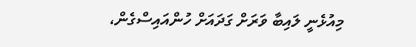މިއުޅެނީ ލައިބާ ވަރަށް ގަދައަށް ހުންއައިސްގެން،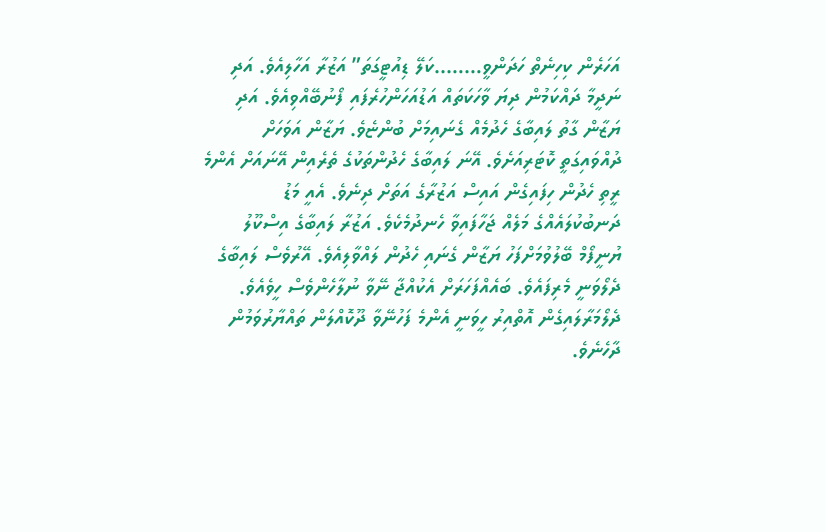އަހަރެން ކިހިނެތް ހަދަންވީ……..ކަލޭ ޑިއުޓީގަތަ” އަޒުރާ އަހާލިއެވެ. އަދި ނަދީމާ ދައްކަމުން ދިޔަ ވާހަކަތައް އަޑުއަހަންހުރެފައި ފޯނުބޭއްވިއެވެ. އަދި ޔަޒާން ގާތު ލައިބާގެ ހެދުމެއް ގެނައިމަށް ބުންޏެވެ. ޔަޒާން އަވަހަށް ދުއްވައިގަތީ ކޮޓަރިއަށެވެ. އޭނަ ލައިބާގެ ހެދުންތަކުގެ ތެރެއިން އޭނައަށް އެންމެ ރީތި ހެދުން ހިފައިގެން އައިސް އަޒުރާގެ އަތަށް ދިނެވެ. އެއީ މަޑު ދަނބުކުލައެއްގެ މަލެއް ޖަހާފައިވާ ހެނދުމެކެވެ. އަޒުރާ ލައިބާގެ އިސްކޫލު ޔުނީފޯމް ބޭލުވުމަށްފަހު ޔަޒާން ގެނައި ހެދުން ލައްވާލިއެވެ. އޭރުވެސް ލައިބާގެ ދެލޯވަނީ މެރިފައެވެ. ބައެއްފަހަރަށް އެކުއްޖާ ނޭވާ ނުލާހެންވެސް ހީވެއެވެ. ދެލޯމަރާލައިގެން އޮތްއިރު ހީވަނީ އެންމެ ފަހުނޭވާ ދޫކޮއްލަން ތައްޔާރުވަމުން ދާހެނެވެ.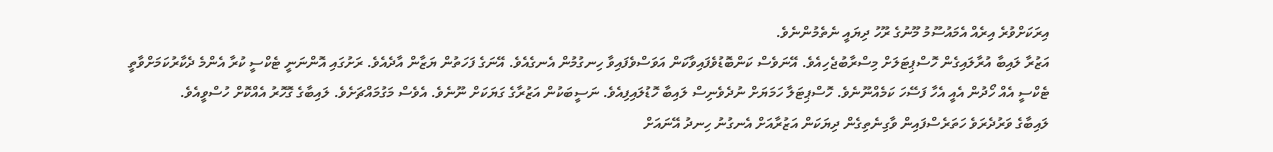އިރަކަށްވުރެ އިރެއް އެމައުސޫމު މޫނުގެ ރޫހު ދިޔައީ ނެތެމުންނެވެ.
އަޒުރާ ލައިބާ އުރާލައިގެން ހޮސްޕިޓަލަށް މިސްރާބުޖެހިއެވެ. އޭނަވެސް ކަންބޮޑުވެފައިވާކަން އަވަސްވެފައިވާ ހިނގުމުން އެނގެއެވެ. އޭނަގެ ފަހަތުން ޔަޒާން އާދެއެވެ. ރަށުގައި އޮންނަނީ ޓެކްސީ ކުރާ އެންމެ ދެކާރުކަމަށްވާތީ ޓެކްސީ އެއް ހޯދުން އެއީ އެހާ ފަސޭހަ ކަމެއްނޫނެވެ. ހޮސްޕިޓަލާ ހަމަޔަށް ނުދެވެނިސް ލައިބާ ހޮޑުލައިފިއެވެ. ނަސީބަކުން އަޒުރާގެ ގަޔަކަށް ނޫނެވެ. އެވެސް މަގުމައްޗަށެވެ. ލައިބާގެ ގޮހޮރު އެއްކޮށް ހުސްވީއެވެ.
ލައިބާގެ ވަރުދެރަވެ ހަތަރެސްފައިން ވާގިނެތިގެން ދިޔަކަން އަޒުރާއަށް އެނގުނު ހިނދު އޭނައަށް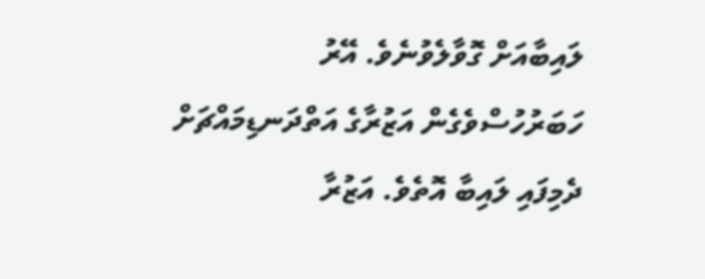ލައިބާއަށް ގޮވާލެވުނެވެ. އޭރު ހަބަރުހުސްވެގެން އަޒުރާގެ އަތްދަނޑިމައްޗަށް ދެމިފައި ލައިބާ އޮތެވެ. އަޒުރާ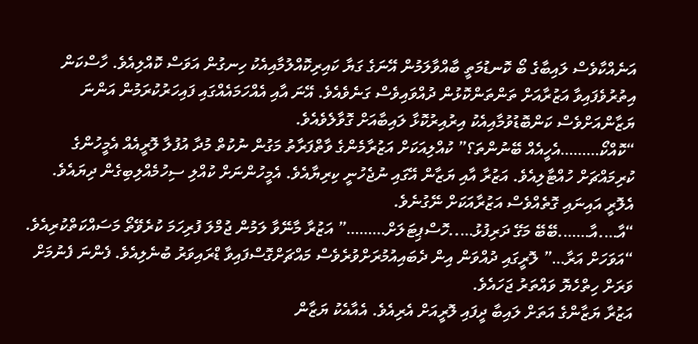އަނެއްކާވެސް ލައިބާގެ ބޯ ކޮނޑުމަތީ ބާއްވާލަމުން އޭނަގެ ގަޔާ ކައިރިކޮއްލުމާއިއެކު ހިނގުން އަވަސް ކޮއްލިއެވެ. ހާސްކަން އިތުރުވެފައިވާ އަޒުރާއަށް ތަންތަންކޮޅުން ދުއްވައިވެސް ގަނެވެއެވެ. އޭނަ އާއި އެއްހަމައެއްގައި ފައިހަރުކުރަމުން އަންނަ ޔަޒާންއަށްވެސް ކަންބޮޑުވުމާއިއެކު އިރުއިރުކޮޅާ ލައިބާއަށް ގޮވާލެވެއެވެ.
“ކޮއްކޯ………އެހީއެއް ބޭނުންތަ؟” ކުއްލިއަކަށް އަޒުރާމެންގެ ވާތްފަރާތު މަގުން ނުކުތް މުދާ އުފުލާ ލޮރީއެއް އެމީހުންގެ ކުރިމައްޗަށް ހުއްޓާލިއެވެ. އަޒުރާ އާއި ޔަޒާން އޭގައި ނުޖެހުނީ ކިރިޔާއެވެ. އެމީހުންނަށް ކުއްލި ސިހުމެއްލިބިގެން ދިޔައެވެ. އެލޮރީ އައިނައި ގޮތެއްވެސް އަޒުރާއަކަށް ނޭގުނެވެ.
“އާ….އާ…….ބޭބޭ މަގޭ ދަރިފުޅު…..ހޮސްޕިޓަލަށް………” އަޒުރާ މާނޭވާ ލަމުން ޖުމްލަ ފުރިހަމަ ކުރެވޭތޯ މަސައްކަތްކުރިއެވެ.
“އަވަހަށް އަރާ…” ލޮރީގައި ދުއްވަން އިން ދެބައިއުމުރަށްވުރެވެސް މައްޗަށްގޮސްފައިވާ ޑްރައިވަރު ބުނެލިއެވެ. ފެންނަ ފެނުމަށް ވަރަށް ހިތްހެޔޮ ވައްތަރު ޖަހައެވެ.
އަޒުރާ ޔަޒާންގެ އަތަށް ލައިބާ ދީފައި ލޮރީއަށް އެރިއެވެ. އެއާއެކު ޔަޒާން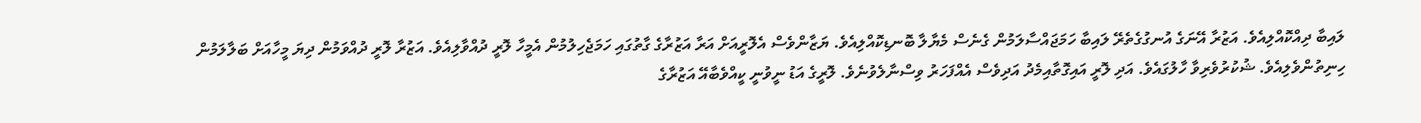ލައިބާ ދިއްކޮއްލިއެވެ. އަޒުރާ އޭނަގެ އުނގުގެތެރޭ ލައިބާ ހަމަޖައްސާލަމުން ގެނެސް މެޔާލާ ބޮނޑިކޮއްލިއެވެ. ޔަޒާންވެސް އެލޮރީއަށް އަރާ އަޒުރާގެ ގާތުގައި ހަމަޖެހިލުމުން އެމީހާ ލޮރީ ދުއްވާލިއެވެ. އަޒުރާ ލޮރީ ދުއްވަމުން ދިޔަ މީހާއަށް ބަލާލަމުން ހިނިތުންވެލިއެވެ. ޝުކުރުވެރިވާ ހާލުގައެވެ. އަދި ލޮރީ އައިގޮތާއިމެދު އަދިވެސް އެއްފަހަރު ވިސްނާލެވުނެވެ. ލޮރީގެ އަޑު ނީވުނީ ކީއްވެބާއޭ އަޒުރާގެ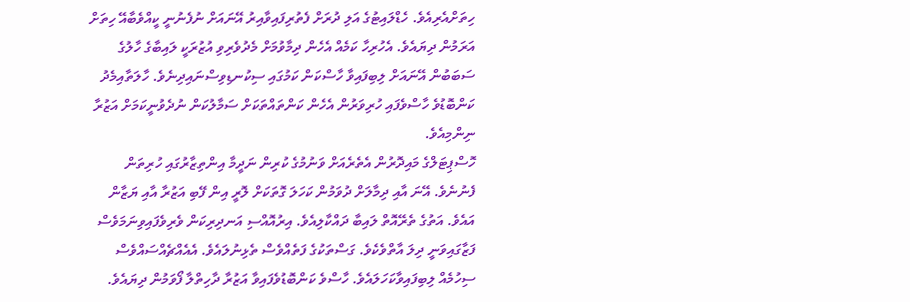ހިތަށްއެރިއެވެ. ހެޑްލައިޓުގެ އަލި ދުރަށް ފެތުރިފައިވާއިރު އޭނައަށް ނުފެނުނީ ކީއްވެބާއޭ ހިތަށް އަރަމުން ދިޔައެވެ. އެހުރިހާ ކަމެއް އެހެން ދިމާވުމަށް މެދުވެރިވި އުޒުރަކީ ލައިބާގެ ހާލުގެ ސަބަބުން އޭނައަށް ލިބިފައިވާ ހާސްކަން ކަމުގައި ސިކުނޑިވިސްނައިދިނެވެ. ހާލަތާއިމެދު ކަންބޮޑުވެ ހާސްވެފައި ހުރިވަރުން އެހެން ކަންތައްތަކަށް ސަމާލުކަން ނުދެވުނީކަމަށް އަޒުރާ ނިންމިއެވެ.
ހޮސްޕިޓަލްގެ މައިދޮރުން އެތެރެއަށް ވަނުމުގެ ކުރިން ނަދީމާ އިންތިޒާރުގައި ހުރިތަން ފެނުނެވެ. އޭނަ އާއި ދިމާލަށް ދުވަމުން ކަހަލަ ގޮތަކަށް ލޮރީ އިން ފޭބި އަޒުރާ އާއި ޔަޒާން އައެވެ. އަތުގެ ތެރޭއޮތް ލައިބާ ދައްކާލިއެވެ. އިރުއޮއްސި އަނދިރިކަން ވެރިވެފައިވިނަމަވެސް ފަޒާގައިވަނީ ދިލަ އާތްވެކެވެ. ގަސްތަކުގެ ފަތެއްވެސް ތެޅިނުލައެވެ. އެއެއްޗެއްސައްވެސް ސިހުމެއް ލިބިފައިވާކަހަލައެވެ. ހާސްވެ ކަންބޮޑުވެފައިވާ އަޒުރާ ދާހިތްލާ ފޯވަމުން ދިޔައެވެ.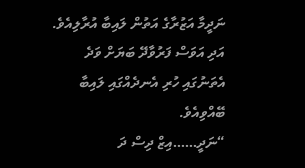ނަދީމާ އަޒުރާގެ އަތުން ލައިބާ އުރާލިއެވެ. އަދި އަވަސް ފަރުވާދޭ ބަޔަށް ވަދެ އެތަނުގައި ހުރި އެނދެއްގައި ލައިބާ ބޭއްވިއެވެ.
“ނަދީ……އިޒް ދިސް ދަ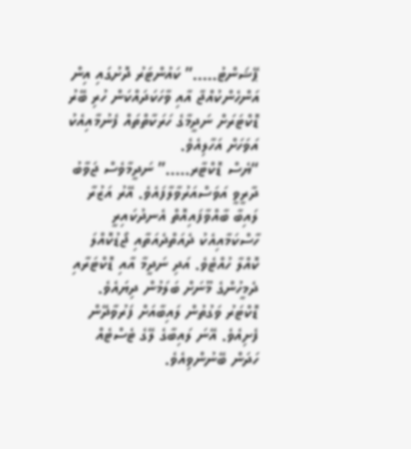ޕޭޝަންޓު…..” ކައުންޓަރު ދޮށުގައި އިން އަންހެންކުއްޖާ އާއި ވާހަކަދައްކަން ހުރި ބޭރު ޑޮކްޓަރަށް ނަދީމާގެ ހަރަކާތްތައް ފެނުމާއިއެކު އަވަހަށް އަހާލިއެވެ.
“ޔެސް ޑޮކްޓާރ…..” ނަދީމާވެސް ޖަވާބު ދާރީވީ އަވަސްއަރުވާލާފައެވެ. އޭރު އަޒުރާ ލައިބާ ބާއްވާފައިއޮތް އެނދުކައިރީ ހާސްކަމާއިއެކު ދެއަތްދެއަތާއި ޖޯޑުކޮއްލަ ކޮއްލާ ހުއްޓެވެ. އަދި ނަދީމާ އާއި ޑޮކްޓަރާއި ދެމީހުންގެ މޫނަށް ބަލަމުން ދިޔައެވެ.
ޑޮކްޓަރު ވަގުތުން ލައިބާއަށް ފަރުވާދޭން ފެށިއެވެ. އޭނަ ލައިބާގެ ލޭގެ ޓެސްޓެއް ހަދަން ބޭނުންވިއެވެ.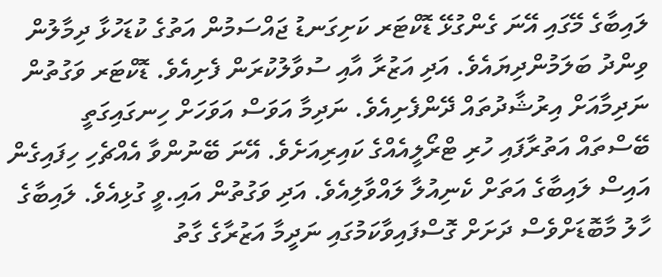ލައިބާގެ މޭގައި އޭނަ ގެންގުޅޭ ޑޮކްޓަރ ކަށިގަނޑު ޖައްސަމުން އަތުގެ ކުޑަހުޅާ ދިމާލުން ވިންދު ބަލަމުންދިޔައެވެ. އަދި އަޒުރާ އާއި ސުވާލުކުރަން ފެށިއެވެ. ޑޮކްޓަރ ވަގުތުން ނަދިމާއަށް އިރުޝާދުތައް ދޭންފެށިއެވެ. ނަދިމާ އަވަސް އަވަހަށް ހިނގައިގަތީ ބޭސްތައް އަތުރާފައި ހުރި ޓްރޯލީއެއްގެ ކައިރިއަށެވެ. އޭނަ ބޭނުންވާ އެއްޗެހި ހިފައިގެން އައިސް ލައިބާގެ އަތަށް ކެނިއުލާ ލައްވާލިއެވެ. އަދި ވަގުތުން އައި.ވީ ގުޅިއެވެ. ލައިބާގެ ހާލު މާބޮޑަށްވެސް ދަށަށް ގޮސްފައިވާކަމުގައި ނަދީމާ އަޒުރާގެ ގާތު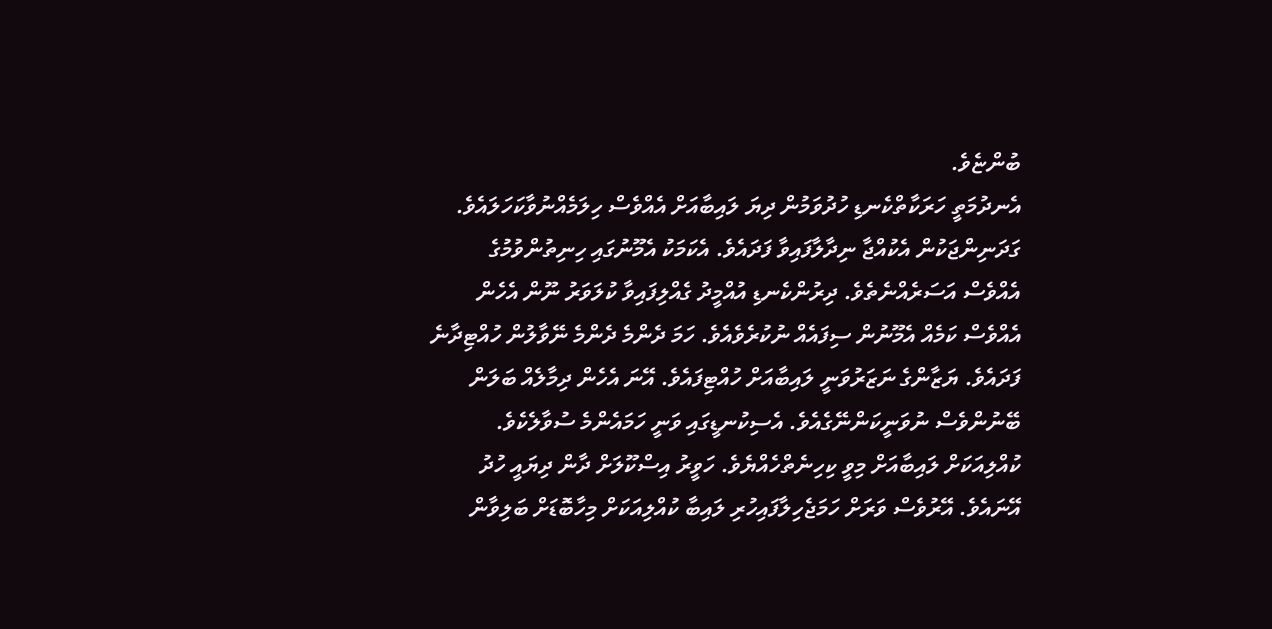ބުންޏެވެ.
އެނދުމަތީ ހަރަކާތްކެނޑި ހުދުވަމުން ދިޔަ ލައިބާއަށް އެއްވެސް ހިލަމެއްނުވާކަހަލައެވެ. ގަދަނިންޖަކުން އެކުއްޖާ ނިދާލާފައިވާ ފަދައެވެ. އެކަމަކު އެމޫނުގައި ހިނިތުންވުމުގެ އެއްވެސް އަސަރެއްނެތެވެ. ދިރުންކެނޑި އުއްމީދު ގެއްލިފައިވާ ކުލަވަރު ނޫން އެހެން އެއްވެސް ކަމެއް އެމޫނުން ސިފައެއް ނުކުރެވެއެވެ. ހަމަ ދެންމެ ދެންމެ ނޭވާލުން ހުއްޓިދާނެ ފަދައެވެ. ޔަޒާންގެ ނަޒަރުވަނީ ލައިބާއަށް ހުއްޓިފައެވެ. އޭނަ އެހެން ދިމާލެއް ބަލަން ބޭނުންވެސް ނުވަނީކަންނޭގެއެވެ. އެސިކުނޑީގައި ވަނީ ހަމައެންމެ ސުވާލެކެވެ. ކުއްލިއަކަށް ލައިބާއަށް މިވީ ކިހިނެތްހެއްޔެވެ. ހަވީރު އިސްކޫލަށް ދާން ދިޔައީ ހުދު އޭނައެވެ. އޭރުވެސް ވަރަށް ހަމަޖެހިލާފައިހުރި ލައިބާ ކުއްލިއަކަށް މިހާބޮޑަށް ބަލިވާން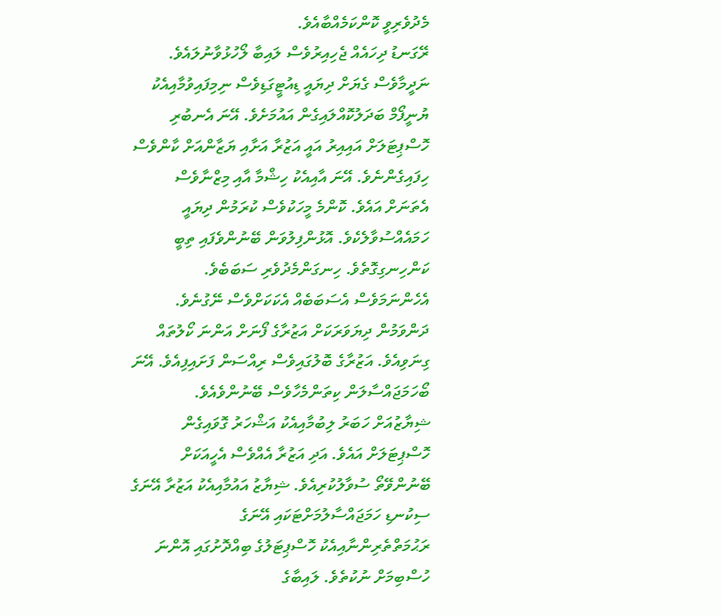މެދުވެރިވީ ކޮންކަމެއްބާއެވެ.
ރޭގަނޑު ދިހައެއް ޖެހިއިރުވެސް ލައިބާ ލޯހުޅުވާނުލައެވެ. ނަދީމާވެސް ގެޔަށް ދިޔައީ ޑިއުޓީގަޑިވެސް ނިމިފައިވުމާއިއެކު ޔުނީފޯމް ބަދަލުކޮއްލައިގެން އައުމަށެވެ. އޭނަ އެނބުރި ހޮސްޕިޓަލަށް އައިއިރު އައީ އަޒުރާ އަށާއި ޔަޒާންއަށް ކާންވެސް ހިފައިގެންނެވެ. އޭނަ އާއިއެކު ހިޝްމާ އާއި މިޒްނާވެސް އެތަނަށް އައެވެ. ކޮންމެ މީހަކުވެސް ކުރަމުން ދިޔައީ ހަމައެއްސުވާލެކެވެ. އޮޅުންފިލުވަން ބޭނުންވެފައި ތިބީ ކަންހިނގިގޮތެވެ. ހިނގަންމެދުވެރި ސަބަބެވެ. އެހެންނަމަވެސް އެސަބަބެއް އެކަކަށްވެސް ނޭގުނެވެ. ދަންވަމުން ދިޔަވަރަކަށް އަޒުރާގެ ފޯނަށް އަންނަ ކޯލުތައް ގިނަވިއެވެ. އަޒުރާގެ ބޮލުގައިވެސް ރިއްސަން ފަށައިފިއެވެ. އޭނަ ބޯހަމަޖައްސާލަން ކިތަންމެހާވެސް ބޭނުންވެއެވެ.
ޝިޔާޒުއަށް ހަބަރު ލިބުމާއިއެކު އަޝްހަރު ގޮވައިގެން ހޮސްޕިޓަލަށް އައެވެ. އަދި އަޒުރާ އެއްވެސް އެހީއަކަށް ބޭނުންވޭތޯ ސުވާލުކުރިއެވެ. ޝިޔާޒު އައުމާއިއެކު އަޒުރާ އޭނަގެ ސިކުނޑި ހަމަޖައްސާލުމަށްޓަކައި އޭނަގެ ރަޙުމަތްތެރިންނާއިއެކު ހޮސްޕިޓަލުގެ ބިއްދޮށުގައި އޮންނަ ހުސްބިމަށް ނުކުތެވެ. ލައިބާގެ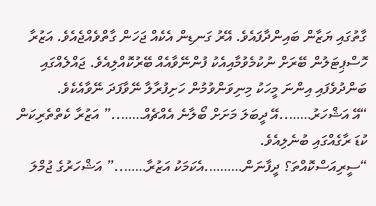ގާތުގައި ޔަޒާން ބައިންދާފައެވެ. އޭރު ގަނޑިން އެކެއް ޖަހަން ގާތްވެއްޖެއެވެ. އަޒުރާ ހޮސްޕިޓަލުން ބޭރަށް ނުކުމެވުމާއިއެކު ފުންނޭވާއެއް ބޭރުކޮއްލިއެވެ. ޖައްލެއްގައި ބަންދުވެފައި އިންނަ މީހަކު މިނިވަންވުމުން ހަށިފުރާލާ ނޭވާފަދަ ނޭވާއެކެވެ.
“އޭ އަޝްހަރު……..އޭ ދީބަލަ މަށަށް ބޯލާނެ އެއްޗެއް……..” އަޒުރާ ކެތްތެރިކަން ކުޑަ ރާގެއްގައި ބުނެލިއެވެ.
“ސީރިއަސްކޮއްތަ؟ ދީފާނަން……….އެކަމަކު އަޒުރާ……..” އަޝްހަރުގެ ޖުމްލަ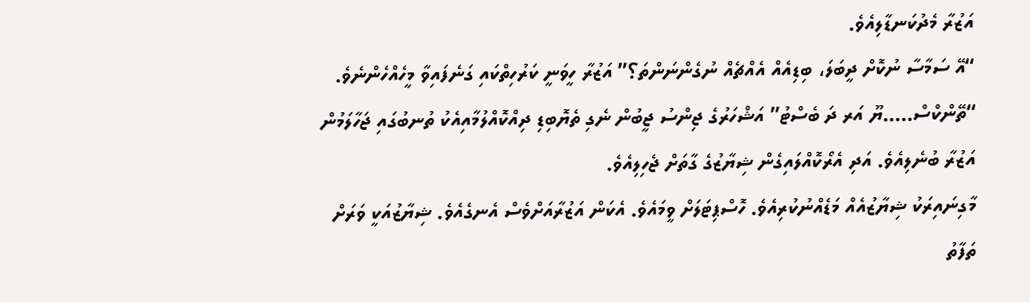އަޒުރާ މެދުކަނޑާލިއެވެ.
“އޭ ސަމާސާ ނުކޮށް ދީބަލަ، ބިޑިއެއް އެއްޗެއް ނުގެންނަންތަ؟” އަޒުރާ ހީވަނީ ކަރުހިތްކައި ގަނެފައިވާ މީހެއްހެންނެވެ.
“ތޭންކްސް…..ޔޫ އަރ ދަ ބެސްޓު” އަޝްހަރުގެ ޖިންސު ޖީބުން ނެގި ތެޔޮބިޑި ދިއްކޮއްލުމާއިއެކު ތުނބުގައި ޖަހާލަމުން އަޒުރާ ބުނެލިއެވެ. އަދި އެރޯކޮއްލައިގެން ޝިޔާޒުގެ ގާތަށް ޖެހިލިއެވެ.
މާގިނައިރަކު ޝިޔާޒުއެއް މަޑެއްނުކުރިއެވެ. ހޮސްޕިޓަލަށް ވީމައެވެ. އެކަން އަޒުރާއަށްވެސް އެނގެއެވެ. ޝިޔާޒުއަކީ ވަރަށް ތަފާތު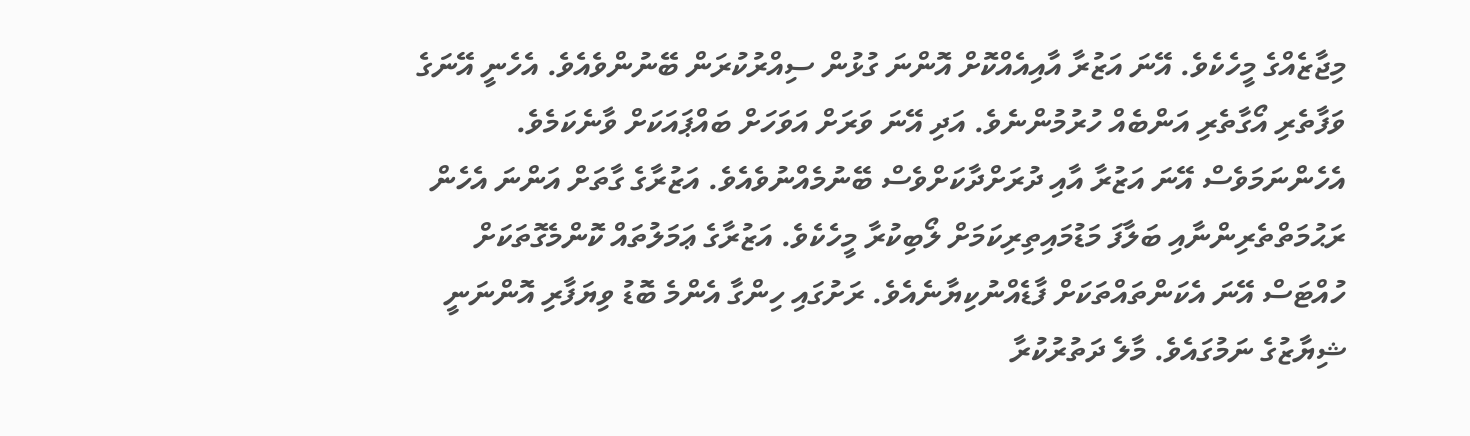މިޖާޒެއްގެ މީހެކެވެ. އޭނަ އަޒުރާ އާއިއެއްކޮށް އޮންނަ ގުޅުން ސިއްރުކުރަން ބޭނުންވެއެވެ. އެހެނީ އޭނަގެ ވަފާތެރި އޯގާތެރި އަންބެއް ހުރުމުންނެވެ. އަދި އޭނަ ވަރަށް އަވަހަށް ބައްޕައަކަށް ވާނެކަމެވެ. އެހެންނަމަވެސް އޭނަ އަޒުރާ އާއި ދުރަށްދާކަށްވެސް ބޭނުމެއްނުވެއެވެ. އަޒުރާގެ ގާތަށް އަންނަ އެހެން ރަޙުމަތްތެރިންނާއި ބަލާފަ މަޑުމައިތިރިކަމަށް ލޯބިކުރާ މީހެކެވެ. އަޒުރާގެ ޢަމަލުތައް ކޮންމެގޮތަކަށް ހުއްޓަސް އޭނަ އެކަންތައްތަކަށް ފާޑެއްނުކިޔާނެއެވެ. ރަށުގައި ހިންގާ އެންމެ ބޮޑު ވިޔަފާރި އޮންނަނީ ޝިޔާޒުގެ ނަމުގައެވެ. މާލެ ދަތުރުކުރާ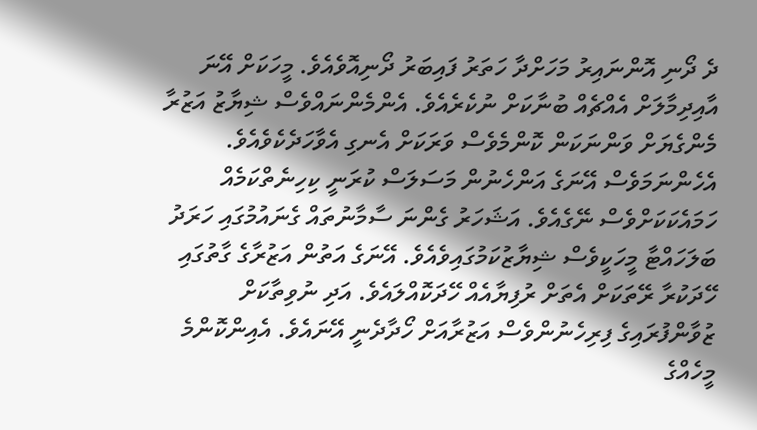ދެ ދޯނި އޮންނައިރު މަހަށްދާ ހަތަރު ފައިބަރު ދޯނިއޮވެއެވެ. މީހަކަށް އޭނަ އާއިދިމާލަށް އެއްޗެއް ބުނާކަށް ނުކެރެއެވެ. އެންމެންނައްވެސް ޝިޔާޒު އަޒުރާ މެންގެޔަށް ވަންނަކަން ކޮންމެވެސް ވަރަކަށް އެނގި އެވާހަދެކެވެއެވެ. އެހެންނަމަވެސް އޭނަގެ އަންހެނުން މަސަލަސް ކުރަނީ ކިހިނެތްކަމެއް ހަމައެކަކަށްވެސް ނޭގެއެވެ. އަޝަހަރު ގެންނަ ސާމާނުތައް ގެނައުމުގައި ހަރަދު ބަލަހައްޓާ މީހަކީވެސް ޝިޔާޒުކަމުގައިވެއެވެ. އޭނަގެ އަތުން އަޒުރާގެ ގާތުގައި ހޭދަކުރާ ރޭތަކަށް އެތަށް ރުފިޔާއެއް ހޭދަކޮއްލައެވެ. އަދި ނުވިތާކަށް ޒުވާންފުރައިގެ ފިރިހެނުންވެސް އަޒުރާއަށް ހޯދާދެނީ އޭނައެވެ. އެއިންކޮންމެ މީހެއްގެ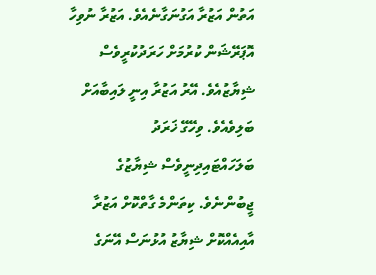އަތުން އަޒުރާ އަގުނަގާނެއެވެ. އަޒުރާ ނުވިހާ އޮޕަރޭޝަން ކުރުމަށް ހަރަދުކުރީވެސް ޝިޔާޒުއެވެ. އޭރު އަޒުރާ އިނީ ލައިބާއަށް ބަލިވެއެވެ. ވިހޭގޭ ޚަރަދު ބަލަހައްޓައިދިނީވެސް ޝިޔާޒުގެ ޖީބުންނެވެ. ކިތަންމެ ގާތްކޮށް އަޒުރާ އާއިއެއްކޮށް ޝިޔާޒު އުޅުނަސް އޭނަގެ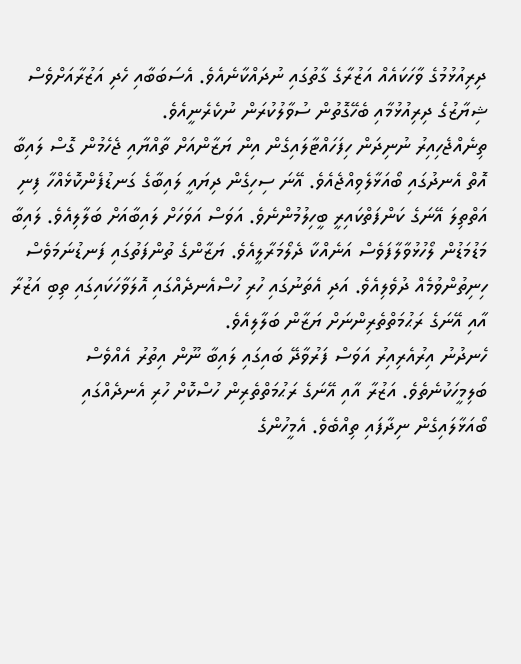ދިރިއުޅުމުގެ ވާހަކައެއް އަޒުރާގެ ގާތުގައި ނުދައްކާނެއެވެ. އެސަބަބާއި ހެދި އަޒުރާއަށްވެސް ޝިޔާޒުގެ ދިރިއުޅުމާއި ބެހޭގޮތުން ސުވާލުކުރަން ނުކެރެނީއެވެ.
ތިނެއްޖެހިއިރު ނުނިދަން ހިފަހައްޓާލައިގެން އިން ޔަޒާންއަށް ތާއްޔާއި ޖެހެމުން ގޮސް ލައިބާ އޮތް އެނދުގައި ބޯއަޅާލެވިއްޖެއެވެ. އޭނަ ސިހިގެން ދިޔައީ ލައިބާގެ ގަނޑުފެންކޮޅެއްހާ ފިނި އަތްތިލަ އޭނަގެ ކަންފަތްކައިރީ ބީހިލުމުންނެވެ. އަވަސް އަވަހަށް ލައިބާއަށް ބަލާލިއެވެ. ލައިބާ މަޑުމަޑުން ލޯހުޅުވާލާފަވެސް އަނެއްކާ ދެލޯމަރާލީއެވެ. ޔަޒާންގެ ތުންފަތުގައި ފަނޑުނަމަވެސް ހިނިތުންވުމެއް ދުވެލިއެވެ. އަދި އެތަނުގައި ހުރި ހުސްއެނދެއްގައި އޮލަވާހަކައިގައި ތިބި އަޒުރާ އާއި އޭނަގެ ރަޙުމަތްތެރިންނަށް ޔަޒާން ބަލާލިއެވެ.
ހެނދުނު އިރުއެރިއިރު އަވަސް ފަރުވާދޭ ބައިގައި ލައިބާ ނޫން އިތުރު އެއްވެސް ބަލިމީހަކުނެތެވެ. އަޒުރާ އާއި އޭނަގެ ރަޙުމަތްތެރިން ހުސްކޮށް ހުރި އެނދެއްގައި ބޯއަޅާލައިގެން ނިދާފައި ތިއްބެވެ. އެމީހުންގެ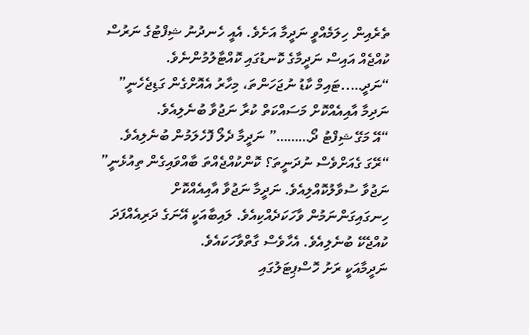ތެރެއިން ހިލަމެއްވީ ނަދީމާ އަށެވެ. އެއީ ހެނދުނު ޝިފްޓުގެ ނަރުސް ކުއްޖެއް އައިސް ނަދީމާގެ ކޮނޑުގައި ކޮއްޓާލުމުންނެވެ.
“ނަދީ…..ޓައިމް ކާޑު ނުޖަހަންތަ، މިހާރު އެއޮށްގެން ގަޑިޖެހެނީ” ނަދިމާ އާއިއެއްކޮށް މަސައްކަތް ކުރާ ނަޖުވާ ބުނެލިއެވެ.
“އޭ މަގޭ ޝިފްޓު ދޯ………” ނަދީމާ ދެލޯ ފޮހެލަމުން ބުނެލިއެވެ.
“ރޭގަ ގެއަށްވެސް ނުދަނީތަ؟ ކޮންކުއްޖެއްތަ ބާއްވައިގެން ތިއުޅެނީ” ނަޖުވާ ސުވާލުކޮއްލިއެވެ. ނަދީމާ ނަޖުވާ އާއިއެއްކޮށް ހިނގައިގަންނަމުން ވާހަކަދެއްކިއެވެ. ލައިބާއަކީ އޭނަގެ ދަރިއެއްފަދަ ކުއްޖެކޭ ބުނެލިއެވެ. އެހާވެސް ގާތްވާހަކައެވެ.
ނަދީމާއަކީ ރަށު ހޮސްޕިޓަލުގައި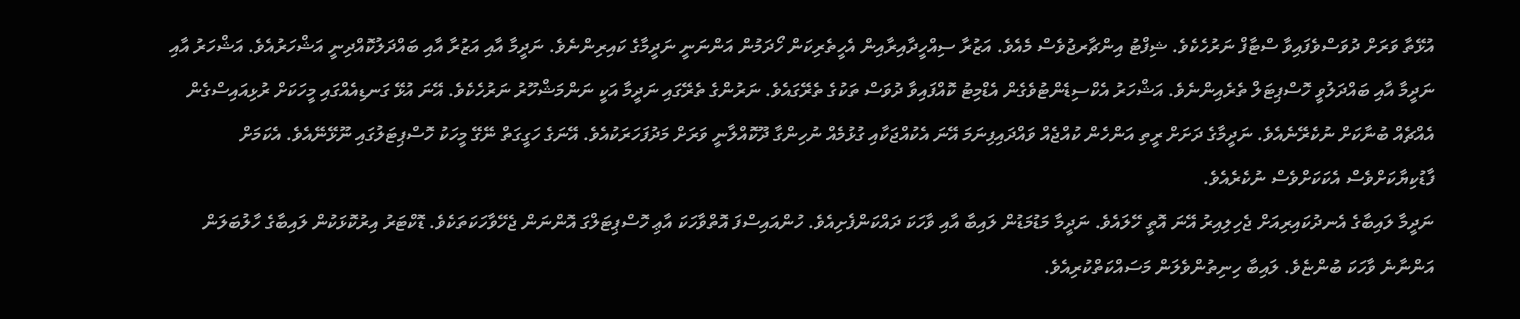އުޅޭތާ ވަރަށް ދުވަސްވެފައިވާ ސްޓާފް ނަރުހެކެވެ. ޝިފްޓު އިންޗާރޖުވެސް މެއެވެ. އަޒުރާ ސިއްހީދާއިރާއިން އެހީތެރިކަން ހޯދަމުން އަންނަނީ ނަދީމާގެ ކައިރިންނެވެ. ނަދީމާ އާއި އަޒުރާ އާއި ބައްދަލުކޮއްދިނީ އަޝްހަރުއެވެ. އަޝްހަރު އާއި ނަދީމާ އާއި ބައްދަލުވީ ހޮސްޕިޓަލް ތެރެއިންނެވެ. އަޝްހަރު އެކްސިޑެންޓުވެގެން އެޑްމިޓު ކޮއްފައިވާ ދުވަސް ތަކުގެ ތެރޭގައެވެ. ނަރުންގެ ތެރޭގައި ނަދީމާ އަކީ ނަންމަޝްހޫރު ނަރުހެކެވެ. އޭނަ އުޅޭ ގަނޑިއެއްގައި މީހަކަށް ރުޅިއައިސްގެން އެއްޗެއް ބުނާކަށް ނުކެރޭނެއެވެ. ނަދީމާގެ ދަށަށް ރީތި އަންހެން ކުއްޖެއް ވައްދައިފިނަމަ އޭނަ އެކުއްޖަކާއި ގުޅުމެއް ނުހިންގާ ދޫކޮއްލާނީ ވަރަށް މަދުފަހަރަކުއެވެ. އޭނަގެ ހަގީގަތް ނޭގޭ މީހަކު ހޮސްޕިޓަލުގައި ނޫޅޭނޭއެވެ. އެކަމަށް ފާޑުކިޔާކަށްވެސް އެކަކަށްވެސް ނުކެރެއެވެ.
ނަދީމާ ލައިބާގެ އެނދުކައިރިއަށް ޖެހިލިއިރު އޭނަ އޮތީ ހޭލައެވެ. ނަދީމާ މަޑުމަޑުން ލައިބާ އާއި ވާހަކަ ދައްކަންފެށިއެވެ. ހުންއައިސްފަ އޮތްވާހަކަ އާޢި ހޮސްޕިޓަލްގަ އޮންނަން ޖެހޭވާހަކަތަކެވެ. ޑޮކްޓަރު އިރުކޮޅަކުން ލައިބާގެ ހާލުބަލަން އަންނާނެ ވާހަކަ ބުންޏެވެ. ލައިބާ ހިނިތުންވެލަން މަސައްކަތްކުރިއެވެ.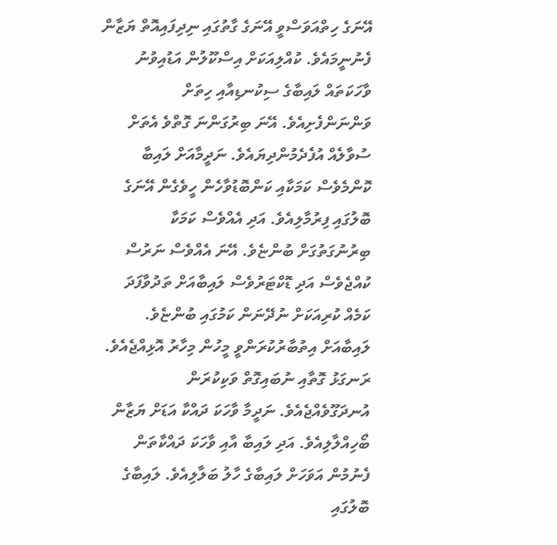އޭނަގެ ހިތްއަވަސްވީ އޭނަގެ ގާތުގައި ނިދިފައިއޮތް ޔަޒާން ފެނުނީމައެވެ. ކުއްލިއަކަށް އިސްކޫލުން އަޑުއިވުނު ވާހަކަތައް ލައިބާގެ ސިކުނޑިއާއި ހިތަށް ވަންނަންފެށިއެވެ. އޭނަ ބިރުގަންނަ ގޮތްވެ އެތަށް ސުވާލެއް އުފެދެމުންދިޔައެވެ. ނަދީމާއަށް ލައިބާ ކޮންމެވެސް ކަމަކާއި ކަންބޮޑުވާހެން ހީވެގެން އޭނަގެ ބޮލުގައި ފިރުމާލިއެވެ. އަދި އެއްވެސް ކަމަކާ ބިރުނުގަތުގަށް ބުންޏެވެ. އޭނަ އެއްވެސް ނަރުސް ކުއްޖެވެސް އަދި ޑޮކްޓަރުވެސް ލައިބާއަށް ތަދުވާފަދަ ކަމެއް ކުރިއަކަށް ނުދޭނަން ކަމުގައި ބުންޏެވެ. ލައިބާއަށް އިތުބާރުކުރަންވީ މީހުން މިހާރު އޮޅިއްޖެއެވެ. ރަނގަޅު ގޮތާއި ނުބައިގޮތް ވަކިކުރަން އުނދަގޫވެއްޖެއެވެ. ނަދީމާ ވާހަކަ ދައްކާ އަޑަށް ޔަޒާން ބޯހިއްލާލިއެވެ. އަދި ލައިބާ އާއި ވާހަކަ ދައްކާތަން ފެނުމުން އަވަހަށް ލައިބާގެ ހާލު ބަލާލިއެވެ. ލައިބާގެ ބޮލުގައި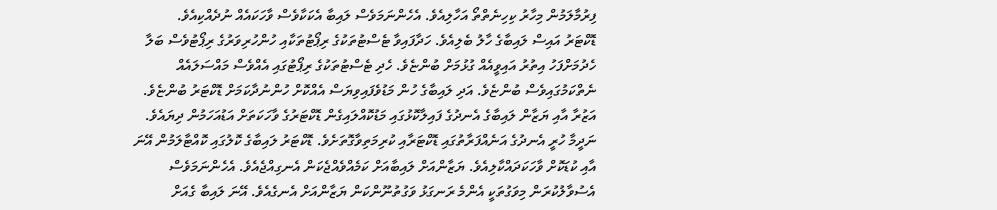ފިރުމާލަމުން މިހާރު ކިހިނެތްތޯ އަހާލިއެވެ. އެހެންނަމަވެސް ލައިބާ އެކަކާވެސް ވާހަކައެއް ނުދެއްކިއެވެ.
ޑޮކްޓަރު އައިސް ލައިބާގެ ހާލު ބެލިއެވެ. ހަދާފައިވާ ޓެސްޓުތަކުގެ ރިޕޯޓުތަކާއި ހުންހުރިވަރުގެ ރިޕޯޓުވެސް ބަލާ ހެދުމަށްފަހު އިތުރު އައިވީއެއް ގުޅުމަށް ބުންޏެވެ. ހެދި ޓެސްޓުތަކުގެ ރިޕޯޓުގައި އެއްވެސް މައްސަލައެއް ނެތްކަމުގައިވެސް ބުންޏެވެ. އަދި ލައިބާގެ ހުން މަޑުވެފައިވިޔަސް އެއްކޮށް ހުންނުދާކަމަށް ޑޮކްޓަރު ބުންޏެވެ. އަޒުރާ އާއި ޔަޒާން ލައިބާގެ އެނދުގެ ފައިލާކޮޅުގައި މަޑުކޮއްލައިގެން ޑޮކްޓަރުގެ ވާހަކަތަށް އަޑުއަހަމުން ދިޔައެވެ. ނަދީމާ ހުރީ އެނދުގެ އަނެއްފަރާތުގައި ޑޮކްޓަރާއި ކުރިމަތިވާގޮތަށެވެ. ޑޮކްޓަރު ލައިބާގެ ކޮލުގައި ކޮއްޓާލަމުން އޭނަ އާއި ކުޑަކޮށް ވާހަކަދައްކާލިއެވެ. ޔަޒާންއަށް ލައިބާއަށް ކަމެއްވެއްޖެކަން އެނގިއްޖެއެވެ. އެހެންނަމަވެސް އެސުވާލުކުރަން މިވަގުތަކީ އެންމެ ރަނގަޅު ވަގުތުނޫންކަން ޔަޒާންއަށް އެނގެއެވެ. އޭނަ ލައިބާ ގެއަށް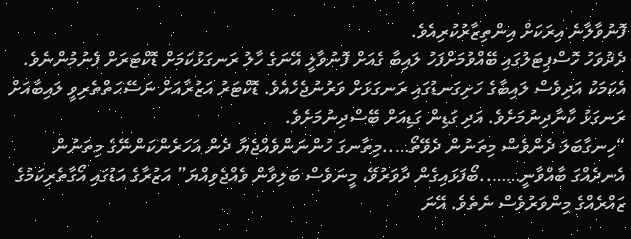ފޮނުވާލާނެ އިރަކަށް އިންތިޒާރުކުރިއެވެ.
ދެދުވަހު ހޮސްޕިޓަލުގައި ބޭއްވުމަށްފަހު ލައިބާ ގެއަށް ފޮނުވާލީ އޭނަގެ ހާލު ރަނގަޅުކަމަށް ޑޮކްޓަރަށް ފެނުމުންނެވެ. އެކަމަކު އަދިވެސް ލައިބާގެ ހަށިގަނޑުގައި ރަނގަޅަށް ވަރުނުޖެހެއެވެ. ޑޮކްޓަރު އަޒުރާއަށް ނަސޭޙަތްތެރިވީ ލައިބާއަށް ރަނގަޅު ކާނާދިނުމަށެވެ. އަދި ގަޑިން ގަޑިއަށް ބޭސްދިނުމަށެވެ.
“ހިނގާބަލަ ދެންވެސް މިތަނުން ދެވޭތޯ…..މިތާނގަ ހުންނަންވެއްޖެޔާ ދެން އަހަރެންކަންނޭގެ މިތަނުން އެނދެއްގަ ބާއްވާނީ……..ބޯފަޅައިގެން ދާވަރުވޭ، މީނަވެސް ބަލިވާން ވެއްޖެވިއްޔަ” އަޒުރާގެ އަޑުގައި އޯގާތެރިކަމުގެ ޒައްރެއްގެ މިންވަރުވެސް ނެތެވެ. އޭނަ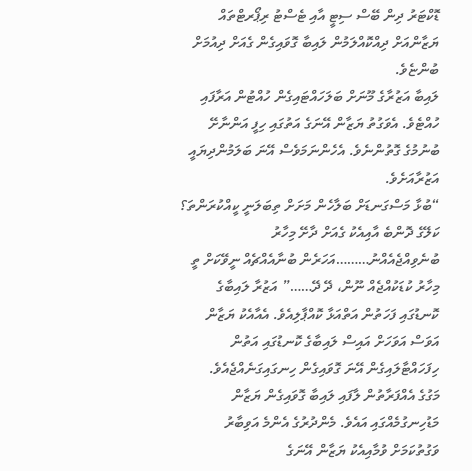ޑޮކްޓަރު ދިން ބޭސް ސިޓީ އާއި ޓެސްޓު ރިޕޯރޓްތައް ޔަޒާންއަށް ދިއްކޮއްލަމުން ލައިބާ ގޮވައިގެން ގެއަށް ދިއުމަށް ބުންޏެވެ.
ލައިބާ އަޒުރާގެ މޫނަށް ބަލަހައްޓައިގެން ހުއްޓުން އަރާފައި ހުއްޓެވެ. އެވަގުތު ޔަޒާން އޭނަގެ އަތުގައި ހިފީ އަންނާށޭ ބުނުމުގެ ގޮތުންނެވެ. އެހެންނަމަވެސް އޭނަ ބަލަމުންދިޔައީ އަޒުރާއަށެވެ.
“ބުޅާ މަސްގަނޑަށް ބަލާހެން މަށަށް ތިބަލަނީ ކީއްކުރަންތަ؟ ކަލޭގެ ދޮންބެ އާއިއެކު ގެއަށް ދާށޭ މިހާރު ބުނެވިއްޖެއެއްނު………އަހަރެން ބުނާއެއްޗެއް ނީވޭކަށް ތީ މިހާރު ކުޑަކުއްޖެއް ނޫން، ދޭ ދޭ……” އަޒުރާ ލައިބާގެ ކޮނޑުގައި ފަހަތުން އަތްއަޅާ ކޮއްޕާލިއެވެ. އެއާއެކު ޔަޒާން އަވަސް އަވަހަށް އައިސް ލައިބާގެ ކޮނޑުގައި އަތުން ހިފަހައްޓާލައިގެން އޭނަ ގޮވައިގެން ހިނގައިގަނެއްޖެއެވެ.
މަގުގެ އެއްފަރާތުން ލާފައި ލައިބާ ގޮވައިގެން ޔަޒާން މަޑުހިނގުމެއްގައި އައެވެ. މެންދުރުގެ އެންމެ އަވިބާރު ވަގުތުކަމަށް ވުމާއިއެކު ޔަޒާން އޭނަގެ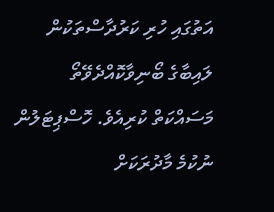އަތުގައި ހުރި ކަރުދާސްތަކުން ލައިބާގެ ބޯނިވާކޮއްދެވޭތޯ މަސައްކަތް ކުރިއެވެ. ހޮސްޕިޓަލުން ނުކުމެ މާދުރަކަށް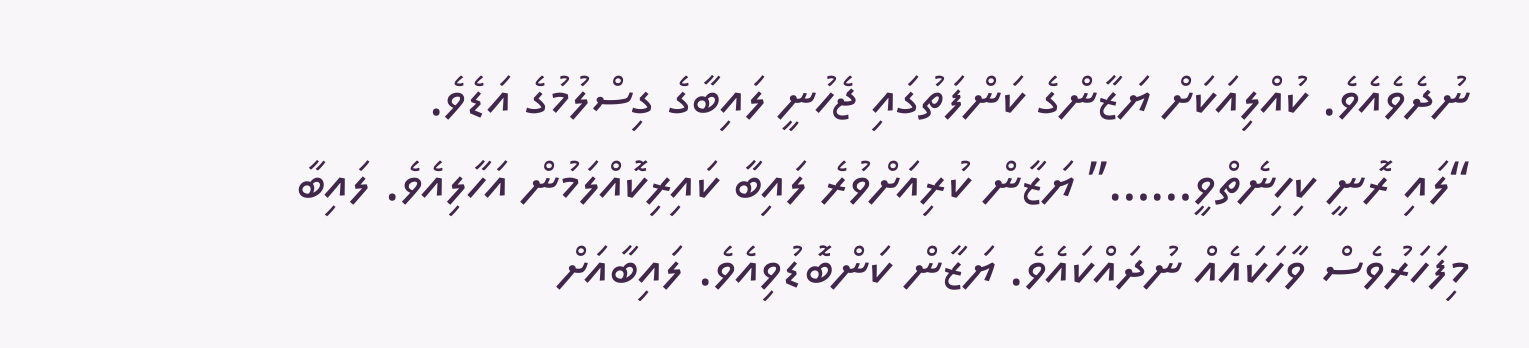ނުދެވެއެވެ. ކުއްލިއަކަށް ޔަޒާންގެ ކަންފަތުގައި ޖެހުނީ ލައިބާގެ ގިސްލުމުގެ އަޑެވެ.
“ލައި ރޮނީ ކިހިނެތްވީ……” ޔަޒާން ކުރިއަށްވުރެ ލައިބާ ކައިރިކޮއްލަމުން އަހާލިއެވެ. ލައިބާ މިފަހަރުވެސް ވާހަކައެއް ނުދައްކައެވެ. ޔަޒާން ކަންބޮޑުވިއެވެ. ލައިބާއަށް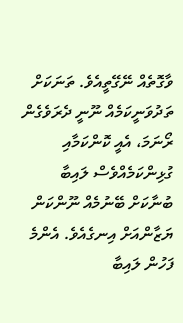ވާގޮތެއް ނޭގޭތީއެވެ. ތަނަކަށް ތަދުވަނީކަމެއް ނޫނީ ދެރަވެގެން ރޯނަމަ، އެއީ ކޮންކަމާއި ގުޅިންކަމެއްވެސް ލައިބާ ބުނާކަށް ބޭނުމެއް ނޫންކަން ޔަޒާންއަށް އިނގެއެވެ. އެންމެ ފަހުން ލައިބާ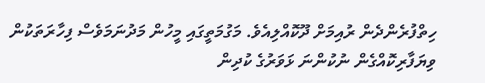ހިތްފުރެންދެން ރުއިމަށް ދޫކޮއްލިއެވެ. މަގުމަތީގައި މީހުން މަދުނަމަވެސް ފިހާރަތަކުން ވިޔަފާރިކޮއްގެން ނުކުންނަ ޅަވަރުގެ ކުދިން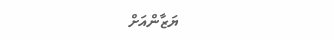ޔަޒާންއަށް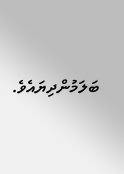ބަލަމުންދިޔައެވެ.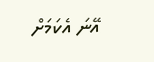އޭނަ އެކަމަށް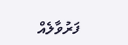ފަރުވާލެއް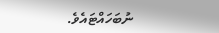ނުބަހައްޓައެވެ.